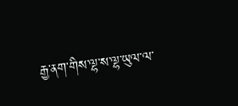རྒྱ་ནག་གིས་ལྷ་ས་ལྷ་ཡུལ་ལ་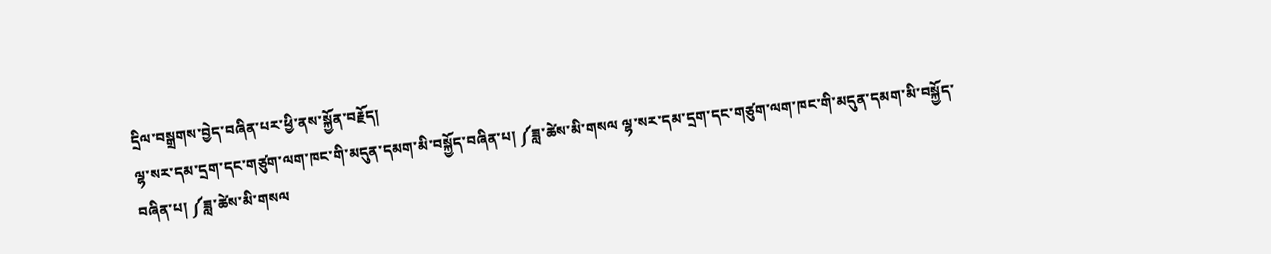དྲིལ་བསྒྲགས་བྱེད་བཞིན་པར་ཕྱི་ནས་སྐྱོན་བརྗོད།
ལྷ་སར་དམ་དྲག་དང་གཙུག་ལག་ཁང་གི་མདུན་དམག་མི་བསྐྱོད་བཞིན་པ། ༼ཟླ་ཚེས་མི་གསལ ལྷ་སར་དམ་དྲག་དང་གཙུག་ལག་ཁང་གི་མདུན་དམག་མི་བསྐྱོད་བཞིན་པ། ༼ཟླ་ཚེས་མི་གསལ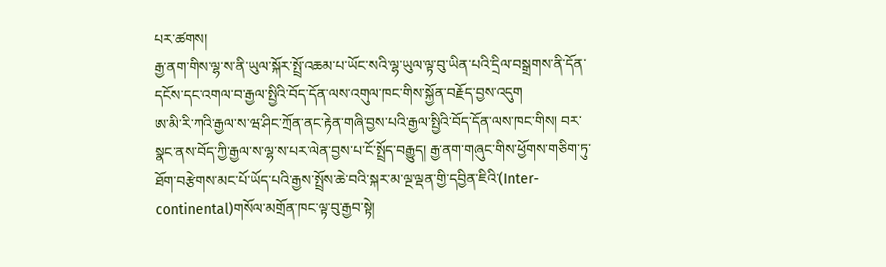པར་ཚགས།
རྒྱ་ནག་གིས་ལྷ་ས་ནི་ཡུལ་སྐོར་སྤྲོ་འཆམ་པ་ཡོང་སའི་ལྷ་ཡུལ་ལྟ་བུ་ཡིན་པའི་དྲིལ་བསྒྲགས་ནི་དོན་དངོས་དང་འགལ་བ་རྒྱལ་སྤྱིའི་བོད་དོན་ལས་འགུལ་ཁང་གིས་སྐྱོན་བརྗོད་བྱས་འདུག
ཨ་མི་རི་ཀའི་རྒྱལ་ས་ཝ་ཤིང་ཀྲོན་ནང་རྟེན་གཞི་བྱས་པའི་རྒྱལ་སྤྱིའི་བོད་དོན་ལས་ཁང་གིས། བར་སྣང་ནས་བོད་ཀྱི་རྒྱལ་ས་ལྷ་ས་པར་ལེན་བྱས་པ་ངོ་སྤྲོད་བརྒྱུད། རྒྱ་ནག་གཞུང་གིས་ཕྱོགས་གཅིག་ཏུ་ཐོག་བརྩེགས་མང་པོ་ཡོད་པའི་རྒྱས་སྤྲོས་ཆེ་བའི་སྐར་མ་ལྔ་ལྡན་གྱི་དབྱིན་ཇིའི་(Inter-continental)གསོལ་མགྲོན་ཁང་ལྟ་བུ་རྒྱབ་སྟེ།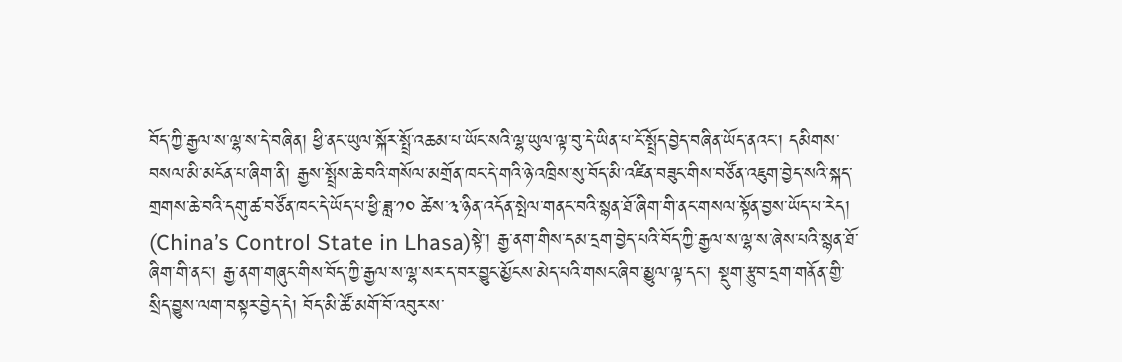བོད་ཀྱི་རྒྱལ་ས་ལྷ་ས་དེ་བཞིན། ཕྱི་ནང་ཡུལ་སྐོར་སྤྲོ་འཆམ་པ་ཡོང་སའི་ལྷ་ཡུལ་ལྟ་བུ་དེ་ཡིན་པ་ངོ་སྤྲོད་བྱེད་བཞིན་ཡོད་ནའང་། དམིགས་བསལ་མི་མངོན་པ་ཞིག་ནི། རྒྱས་སྤྲོས་ཆེ་བའི་གསོལ་མགྲོན་ཁང་དེ་གའི་ཉེ་འཁྲིས་སུ་བོད་མི་འཛིན་བཟུང་གིས་བཙོན་འཇུག་བྱེད་སའི་སྐད་གྲགས་ཆེ་བའི་དགུ་ཚ་བཙོན་ཁང་དེ་ཡོད་པ་ཕྱི་ཟླ་༡༠ ཚེས་༣་ཉིན་འདོན་སྤེལ་གནང་བའི་སྙན་ཐོ་ཞིག་གི་ནང་གསལ་སྟོན་བྱས་ཡོད་པ་རེད།
(China’s Control State in Lhasa)སྟེ་། རྒྱ་ནག་གིས་དམ་དྲག་བྱེད་པའི་བོད་ཀྱི་རྒྱལ་ས་ལྷ་ས་ཞེས་པའི་སྙན་ཐོ་ཞིག་གི་ནང་། རྒྱ་ནག་གཞུང་གིས་བོད་ཀྱི་རྒྱལ་ས་ལྷ་སར་ད་བར་བྱུང་མྱོངས་མེད་པའི་གསང་ཞིབ་མྱུལ་ལྟ་དང་། སྡུག་རྩུབ་དྲག་གནོན་གྱི་སྲིད་བྱུས་ལག་བསྟར་བྱེད་དེ། བོད་མི་ཚོ་མགོ་བོ་འབུར་ས་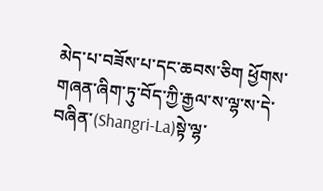མེད་པ་བཟོས་པ་དང་ཆབས་ཅིག ཕྱོགས་གཞན་ཞིག་ཏུ་བོད་ཀྱི་རྒྱལ་ས་ལྷ་ས་དེ་བཞིན་(Shangri-La)སྟེ་ལྷ་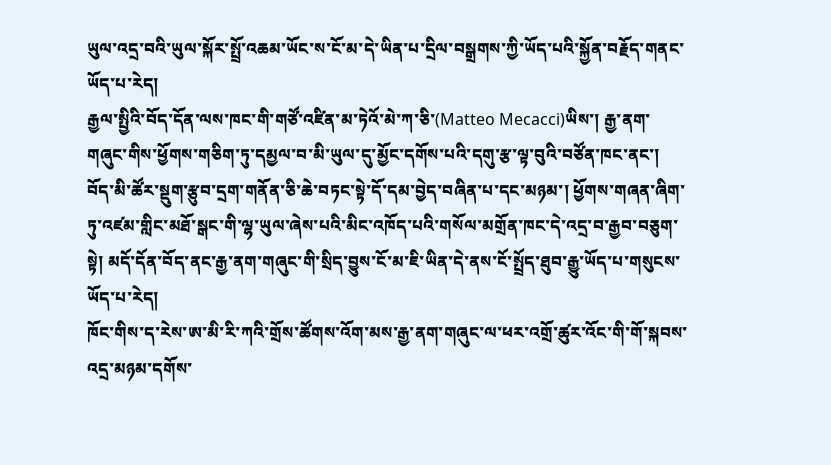ཡུལ་འདྲ་བའི་ཡུལ་སྐོར་སྤྲོ་འཆམ་ཡོང་ས་ངོ་མ་དེ་ཡིན་པ་དྲིལ་བསྒྲགས་ཀྱི་ཡོད་པའི་སྐྱོན་བརྗོད་གནང་ཡོད་པ་རེད།
རྒྱལ་སྤྱིའི་བོད་དོན་ལས་ཁང་གི་གཙོ་འཛིན་མ་ཏེའོ་མེ་ཀ་ཅི་(Matteo Mecacci)ཡིས་། རྒྱ་ནག་གཞུང་གིས་ཕྱོགས་གཅིག་ཏུ་དམྱལ་བ་མི་ཡུལ་དུ་མྱོང་དགོས་པའི་དགུ་རྩ་ལྟ་བུའི་བཙོན་ཁང་ནང་། བོད་མི་ཚོར་སྡུག་རྩུབ་དྲག་གནོན་ཅི་ཆེ་བཏང་སྟེ་དོ་དམ་བྱེད་བཞིན་པ་དང་མཉམ་། ཕྱོགས་གཞན་ཞིག་ཏུ་འཛམ་གླིང་མཐོ་སྒང་གི་ལྷ་ཡུལ་ཞེས་པའི་མིང་འཁོད་པའི་གསོལ་མགྲོན་ཁང་དེ་འདྲ་བ་རྒྱབ་བཅུག་སྟེ། མདོ་དོན་བོད་ནང་རྒྱ་ནག་གཞུང་གི་སྲིད་བྱུས་ངོ་མ་ཇི་ཡིན་དེ་ནས་ངོ་སྤྲོད་ཐུབ་རྒྱུ་ཡོད་པ་གསུངས་ཡོད་པ་རེད།
ཁོང་གིས་ད་རེས་ཨ་མི་རི་ཀའི་གྲོས་ཚོགས་འོག་མས་རྒྱ་ནག་གཞུང་ལ་ཕར་འགྲོ་ཚུར་འོང་གི་གོ་སྐབས་འདྲ་མཉམ་དགོས་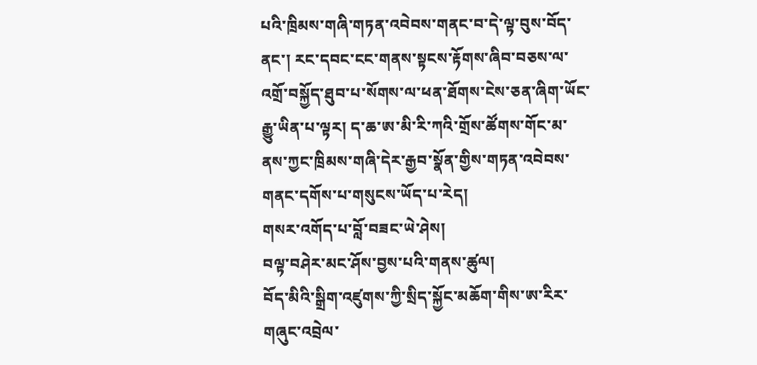པའི་ཁྲིམས་གཞི་གཏན་འབེབས་གནང་བ་དེ་ལྟ་བུས་བོད་ནང་། རང་དབང་ངང་གནས་སྟངས་རྟོགས་ཞིབ་བཅས་ལ་འགྲོ་བསྐྱོད་ཐུབ་པ་སོགས་ལ་ཕན་ཐོགས་ངེས་ཅན་ཞིག་ཡོང་རྒྱུ་ཡིན་པ་ལྟར། ད་ཆ་ཨ་མི་རི་ཀའི་གྲོས་ཚོགས་གོང་མ་ནས་ཀྱང་ཁྲིམས་གཞི་དེར་རྒྱབ་སྣོན་གྱིས་གཏན་འབེབས་གནང་དགོས་པ་གསུངས་ཡོད་པ་རེད།
གསར་འགོད་པ་བློ་བཟང་ཡེ་ཤེས།
བལྟ་བཤེར་མང་ཤོས་བྱས་པའི་གནས་ཚུལ།
བོད་མིའི་སྒྲིག་འཛུགས་ཀྱི་སྲིད་སྐྱོང་མཆོག་གིས་ཨ་རིར་གཞུང་འབྲེལ་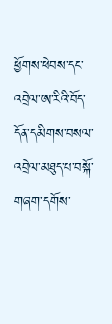ཕྱོགས་ཕེབས་དང་འབྲེལ་ཨ་རིའི་བོད་དོན་དམིགས་བསལ་འབྲེལ་མཐུད་པ་བསྐོ་གཞག་དགོས་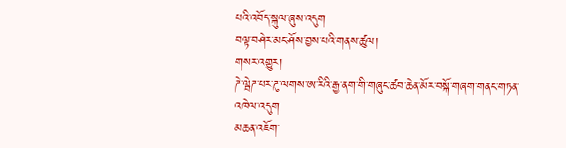པའི་འབོད་སྐུལ་ཞུས་འདུག
བལྟ་བཤེར་མང་ཤོས་བྱས་པའི་གནས་ཚུལ།
གསར་འགྱུར།
ཌེ་ལྦེཌ་པར་ཌུ་ལགས་ཨ་རིའི་རྒྱ་ནག་གི་གཞུང་ཚབ་ཆེན་མོར་བསྐོ་གཞག་གནང་གཏན་འཁེལ་འདུག
མཆན་འཇོག་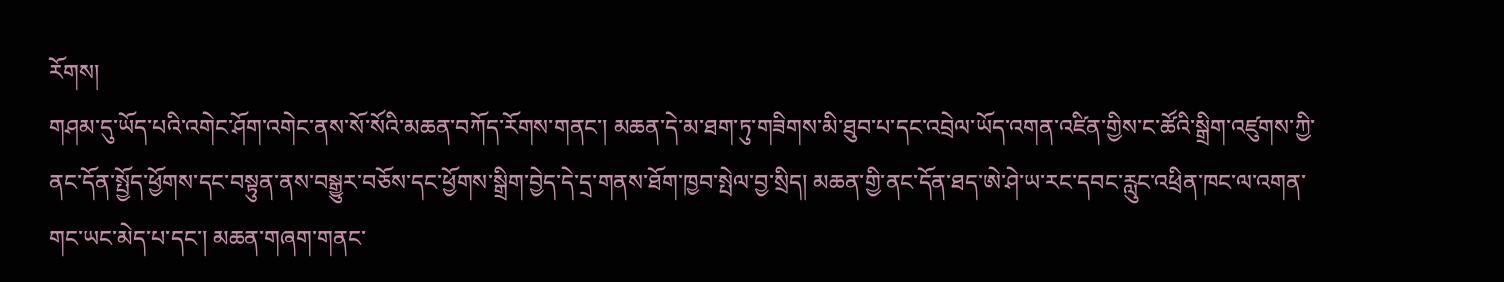རོགས།
གཤམ་དུ་ཡོད་པའི་འགེང་ཤོག་འགེང་ནས་སོ་སོའི་མཆན་བཀོད་རོགས་གནང་། མཆན་དེ་མ་ཐག་ཏུ་གཟིགས་མི་ཐུབ་པ་དང་འབྲེལ་ཡོད་འགན་འཛིན་གྱིས་ང་ཚོའི་སྒྲིག་འཛུགས་ཀྱི་ནང་དོན་སྤྱོད་ཕྱོགས་དང་བསྟུན་ནས་བསྒྱུར་བཅོས་དང་ཕྱོགས་སྒྲིག་བྱེད་དེ་དྲ་གནས་ཐོག་ཁྱབ་སྤེལ་བྱ་སྲིད། མཆན་གྱི་ནང་དོན་ཐད་ཨེ་ཤེ་ཡ་རང་དབང་རླུང་འཕྲིན་ཁང་ལ་འགན་གང་ཡང་མེད་པ་དང་། མཆན་གཞག་གནང་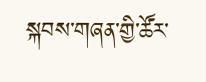སྐབས་གཞན་གྱི་ཚོར་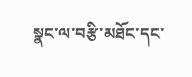སྣང་ལ་བརྩི་མཐོང་དང་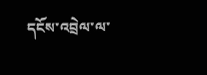དངོས་འབྲེལ་ལ་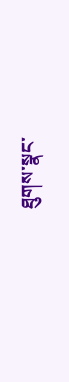ཐུགས་སྣང་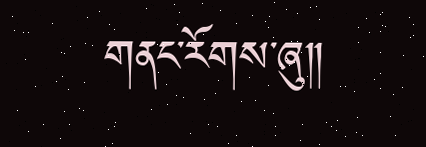གནང་རོགས་ཞུ༎